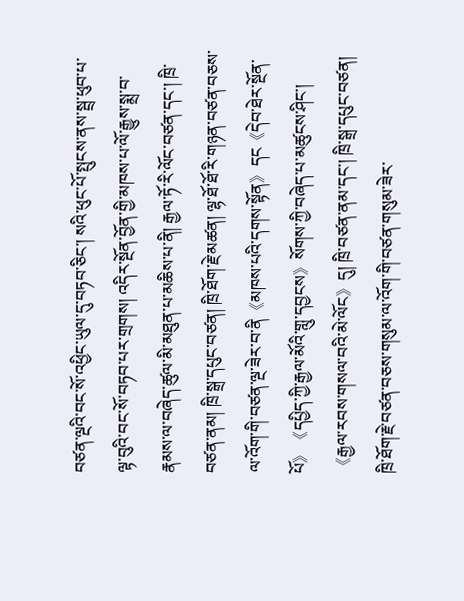བཙན་ལྔའི་བང་སོ་འཕྱིང་ཡུལ་དུ་བཏབ་ཅིང་། སའི་ཕུང་པོ་སྤུངས་ནས་སྦྲ་ཕུབ་པ་ལྟ་བུའི་བང་སོ་བཏབ་པར་གྲགས། འདིར་སྔོན་བྱོན་གྱི་མཁས་པ་ལོ་རྒྱུས་སྨྲ་བ་རྣམས་ལ་བཞེད་ཚུལ་མི་མཐུན་པ་མཆིས་པ་ནི། རྒྱལ་ཏོ་རི་ལོང་བཙན་དང་། ཁྲི་བཙན་ནམ། ཁྲི་སྒྲ་དཔུང་བཙན། ཁྲི་ཐོག་རྗེ་མཚན། ལྷ་ཐོ་ཐོ་རི་གཉན་བཙན་བཅས་ལ་འོག་གི་བཙན་ལྔ་ཟེར་བ་ནི《མཁས་པའི་དགས་སྟོན》དང《དེབ་ཐེར་སྔོན་པོ》《དཔྱིད་ཀྱི་རྒྱལ་མོའི་གླུ་དབྱངས》སོགས་ཀྱི་བཞེད་པ་མཚུངས་ཤིང་། 《རྒྱལ་རབས་གསལ་བའི་མེ་ལོང》དུ། ཁྲི་བཙན་ནམ་དང་། ཁྲི་སྒྲ་དཔུང་བཙན། ཁྲི་ཐོག་རྗེ་བཙན་བཅས་གསུམ་ལ་འོག་གི་བཙན་གསུམ་ཟེར་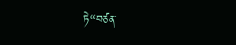ཏེ“བཙན་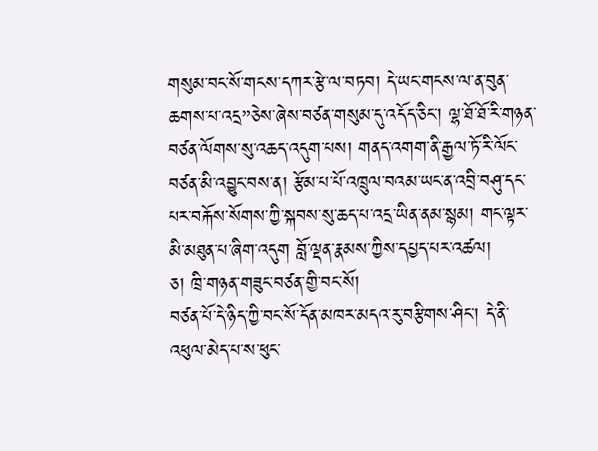གསུམ་བང་སོ་གངས་དཀར་རྩེ་ལ་བཏབ། དེ་ཡང་གངས་ལ་ན་བུན་ཆགས་པ་འདྲ”ཅེས་ཞེས་བཙན་གསུམ་དུ་འདོད་ཅིང་། ལྷ་ཐོ་ཐོ་རི་གཉན་བཙན་ལོགས་སུ་འཆད་འདུག་པས། གནད་འགག་ནི་རྒྱལ་ཏོ་རི་ལོང་བཙན་མི་འབྱུང་བས་ན། རྩོམ་པ་པོ་འཁྲུལ་བའམ་ཡང་ན་འབྲི་བཤུ་དང་པར་བརྐོས་སོགས་ཀྱི་སྐབས་སུ་ཆད་པ་འདྲ་ཡིན་ནམ་སྙམ། གང་ལྟར་མི་མཐུན་པ་ཞིག་འདུག བློ་ལྡན་རྣམས་ཀྱིས་དཔྱད་པར་འཚལ།
ཅ། ཁྲི་གཉན་གཟུང་བཙན་གྱི་བང་སོ།
བཙན་པོ་དེ་ཉིད་ཀྱི་བང་སོ་དོན་མཁར་མདའ་རུ་བརྩིགས་ཤིང་། དེ་ནི་འཕུལ་མེད་པ་ས་ཕུང་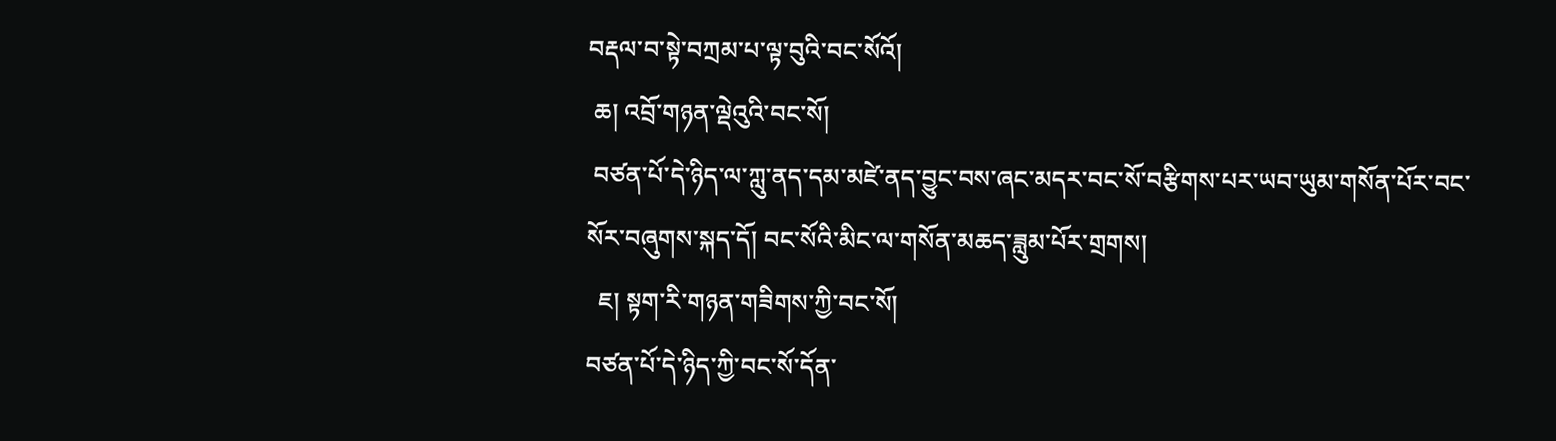བརྡལ་བ་སྟེ་བཀྲམ་པ་ལྟ་བུའི་བང་སོའོ།
 ཆ། འབྲོ་གཉན་ལྡེའུའི་བང་སོ།
 བཙན་པོ་དེ་ཉིད་ལ་ཀླུ་ནད་དམ་མཛེ་ནད་བྱུང་བས་ཞང་མདར་བང་སོ་བརྩིགས་པར་ཡབ་ཡུམ་གསོན་པོར་བང་སོར་བཞུགས་སྐད་དོ། བང་སོའི་མིང་ལ་གསོན་མཆད་ཟླུམ་པོར་གྲགས།
  ཇ། སྟག་རི་གཉན་གཟིགས་ཀྱི་བང་སོ།
བཙན་པོ་དེ་ཉིད་ཀྱི་བང་སོ་དོན་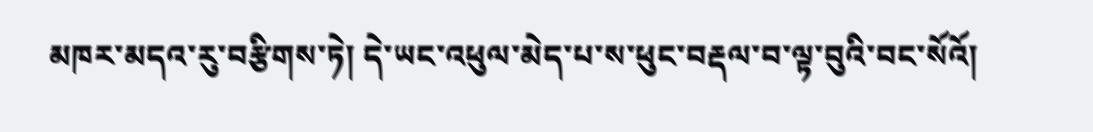མཁར་མདའ་རུ་བརྩིགས་ཏེ། དེ་ཡང་འཕུལ་མེད་པ་ས་ཕུང་བརྡལ་བ་ལྟ་བུའི་བང་སོའོ།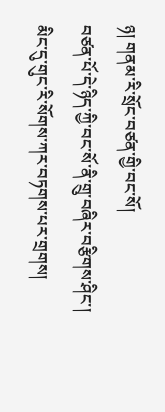ཉ། གནམ་རི་སྲོང་བཙན་གྱི་བང་སོ།
བཙན་པོ་དེ་ཉིད་ཀྱི་བང་སོ་ནི་གྲུ་བཞིར་བརྩིགས་ཤིང་། མིང་དུ་གུང་རི་སོགས་ཀར་བཏགས་པར་གྲགས།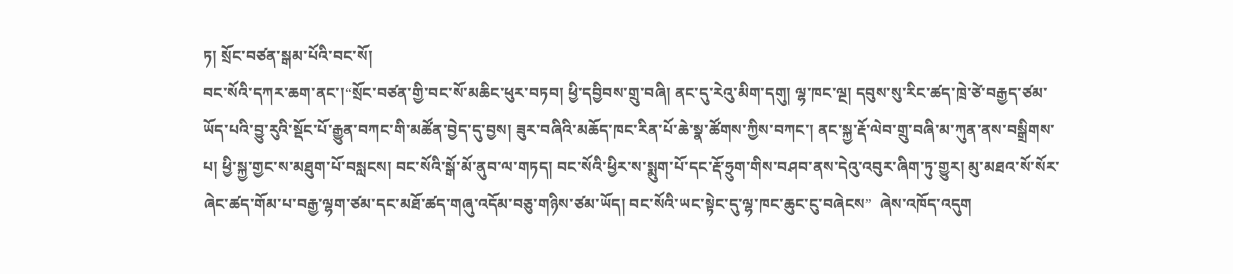ཏ། སྲོང་བཙན་སྒམ་པོའི་བང་སོ།
བང་སོའི་དཀར་ཆག་ནང་།“སྲོང་བཙན་གྱི་བང་སོ་མཆིང་ཕུར་བཏབ། ཕྱི་དབྱིབས་གྲུ་བཞི། ནང་དུ་རེའུ་མིག་དགུ། ལྷ་ཁང་ལྔ། དབུས་སུ་རིང་ཚད་ཁྲེ་ཙེ་བརྒྱད་ཙམ་ཡོད་པའི་བྱུ་རུའི་སྡོང་པོ་རྒྱུན་བཀང་གི་མཚོན་བྱེད་དུ་བྱས། ཟུར་བཞིའི་མཆོད་ཁང་རིན་པོ་ཆེ་སྣ་ཚོགས་ཀྱིས་བཀང་། ནང་སྐྱ་རྡོ་ལེབ་གྲུ་བཞི་མ་ཀུན་ནས་བསྒྲིགས་པ། ཕྱི་སྐྱ་གྱང་ས་མཐུག་པོ་བསླངས། བང་སོའི་སྒོ་མོ་ནུབ་ལ་གཏད། བང་སོའི་ཕྱིར་ས་སྨུག་པོ་དང་རྡོ་ཧྲུག་གིས་བཤབ་ནས་དེའུ་འབུར་ཞིག་ཏུ་གྱུར། མུ་མཐའ་སོ་སོར་ཞེང་ཚད་གོམ་པ་བརྒྱ་ལྷག་ཙམ་དང་མཐོ་ཚད་གཞུ་འདོམ་བཅུ་གཉིས་ཙམ་ཡོད། བང་སོའི་ཡང་སྟེང་དུ་ལྷ་ཁང་ཆུང་ངུ་བཞེངས”  ཞེས་འཁོད་འདུག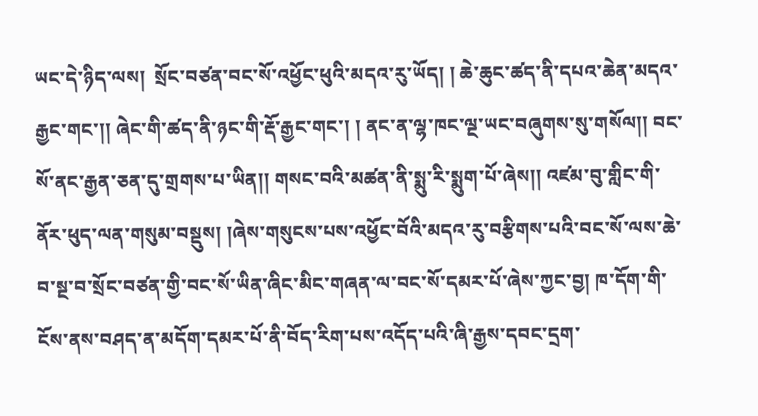ཡང་དེ་ཉིད་ལས།  སྲོང་བཙན་བང་སོ་འཕྱོང་ཕུའི་མདའ་རུ་ཡོད། ། ཆེ་ཆུང་ཚད་ནི་དཔའ་ཆེན་མདའ་རྒྱང་གང་།། ཞེང་གི་ཚད་ནི་ཉང་གི་རྡོ་རྒྱང་གང་། ། ནང་ན་ལྷ་ཁང་ལྔ་ཡང་བཞུགས་སུ་གསོལ།། བང་སོ་ནང་རྒྱན་ཅན་དུ་གྲགས་པ་ཡིན།། གསང་བའི་མཚན་ནི་སྨུ་རི་སྨུག་པོ་ཞེས།། འཛམ་བུ་གླིང་གི་ནོར་ཕུད་ལན་གསུམ་བསྡུས། །ཞེས་གསུངས་པས་འཕྱོང་བོའི་མདའ་རུ་བརྩིགས་པའི་བང་སོ་ལས་ཆེ་བ་སྔ་བ་སྲོང་བཙན་གྱི་བང་སོ་ཡིན་ཞིང་མིང་གཞན་ལ་བང་སོ་དམར་པོ་ཞེས་ཀྱང་བྱ། ཁ་དོག་གི་ངོས་ནས་བཤད་ན་མདོག་དམར་པོ་ནི་བོད་རིག་པས་འདོད་པའི་ཞི་རྒྱས་དབང་དྲག་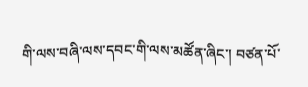གི་ལས་བཞི་ལས་དབང་གི་ལས་མཚོན་ཞིང་། བཙན་པོ་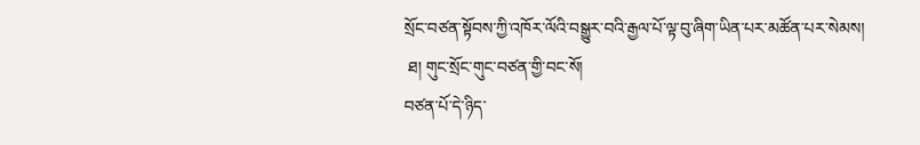སྲོང་བཙན་སྟོབས་ཀྱི་འཁོར་ལོའི་བསྒྱུར་བའི་རྒྱལ་པོ་ལྟ་བུ་ཞིག་ཡིན་པར་མཚོན་པར་སེམས།
 ཐ། གུང་སྲོང་གུང་བཙན་གྱི་བང་སོ།
བཙན་པོ་དེ་ཉིད་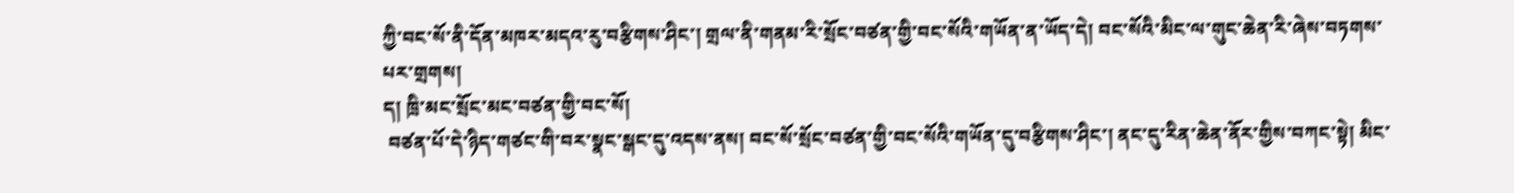ཀྱི་བང་སོ་ནི་དོན་མཁར་མདའ་རུ་བརྩིགས་ཤིང་། གྲལ་ནི་གནམ་རི་སྲོང་བཙན་གྱི་བང་སོའི་གཡོན་ན་ཡོད་དེ། བང་སོའི་མིང་ལ་གུང་ཆེན་རི་ཞེས་བཏགས་པར་གྲགས།
ད། ཁྲི་མང་སྲོང་མང་བཙན་གྱི་བང་སོ།
 བཙན་པོ་དེ་ཉིད་གཙང་གི་བར་སྣང་སྒང་དུ་འདས་ནས། བང་སོ་སྲོང་བཙན་གྱི་བང་སོའི་གཡོན་དུ་བརྩིགས་ཤིང་། ནང་དུ་རིན་ཆེན་ནོར་གྱིས་བཀང་སྟེ། མིང་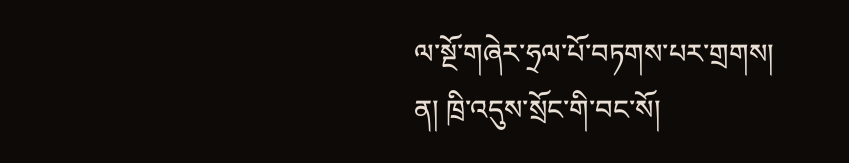ལ་སྔོ་གཞེར་ཧྲལ་པོ་བཏགས་པར་གྲགས།
ན། ཁྲི་འདུས་སྲོང་གི་བང་སོ།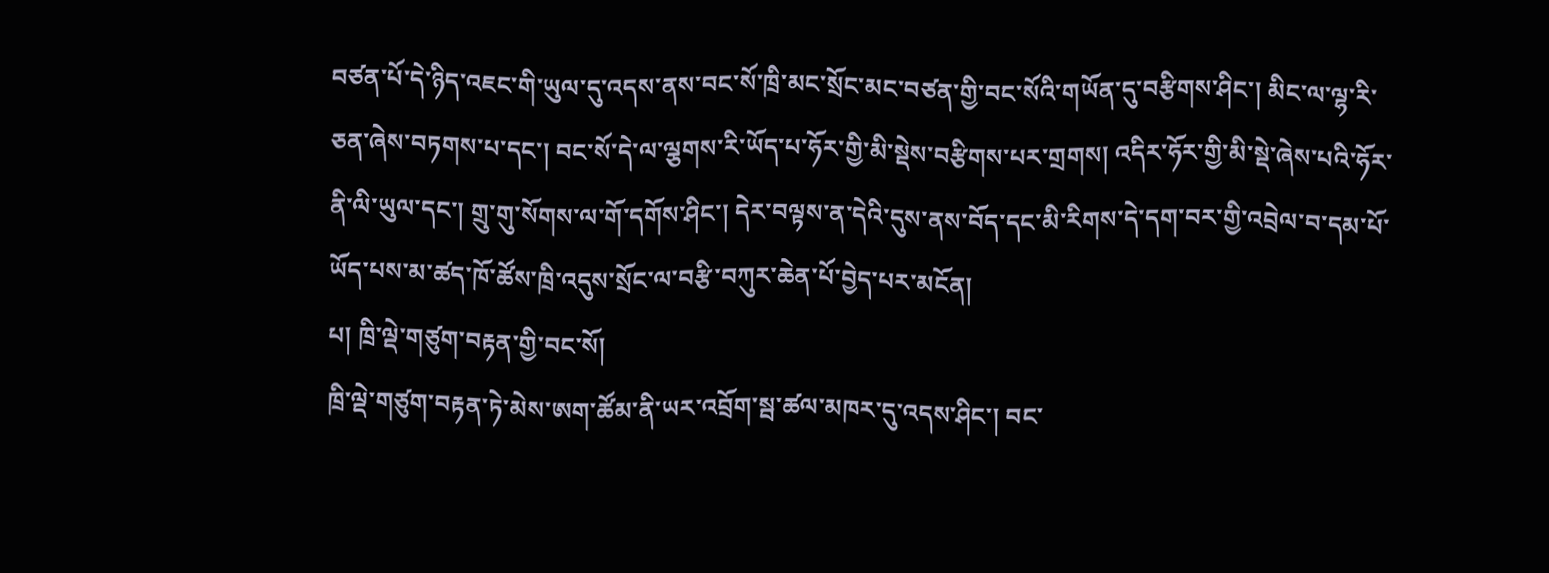བཙན་པོ་དེ་ཉིད་འཇང་གི་ཡུལ་དུ་འདས་ནས་བང་སོ་ཁྲི་མང་སྲོང་མང་བཙན་གྱི་བང་སོའི་གཡོན་དུ་བརྩིགས་ཤིང་། མིང་ལ་ལྷ་རི་ཅན་ཞེས་བཏགས་པ་དང་། བང་སོ་དེ་ལ་ལྕགས་རི་ཡོད་པ་ཧོར་གྱི་མི་སྡེས་བརྩིགས་པར་གྲགས། འདིར་ཧོར་གྱི་མི་སྡེ་ཞེས་པའི་ཧོར་ནི་ལི་ཡུལ་དང་། གྲུ་གུ་སོགས་ལ་གོ་དགོས་ཤིང་། དེར་བལྟས་ན་དེའི་དུས་ནས་བོད་དང་མི་རིགས་དེ་དག་བར་གྱི་འབྲེལ་བ་དམ་པོ་ཡོད་པས་མ་ཚད་ཁོ་ཚོས་ཁྲི་འདུས་སྲོང་ལ་བརྩི་བཀུར་ཆེན་པོ་བྱེད་པར་མངོན།
པ། ཁྲི་ལྡེ་གཙུག་བརྟན་གྱི་བང་སོ།
ཁྲི་ལྡེ་གཙུག་བརྟན་ཏེ་མེས་ཨག་ཚོམ་ནི་ཡར་འབྲོག་སྦ་ཚལ་མཁར་དུ་འདས་ཤིང་། བང་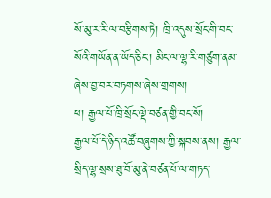སོ་མུ་ར་རི་ལ་བརྩིགས་ཏེ། ཁྲི་འདུས་སྲོང་གི་བང་སོའི་གཡོན་ན་ཡོད་ཅིང་། མིང་ལ་ལྷ་རི་གཙུག་ནམ་ཞེས་བྱ་བར་བཏགས་ཞེས་གྲགས།
ཕ། རྒྱལ་པོ་ཁྲི་སྲོང་ལྡེ་བཙན་གྱི་བང་སོ།
རྒྱལ་པོ་དེ་ཉིད་འཚོ་བཞུགས་ཀྱི་སྐབས་ནས། རྒྱལ་སྲིད་ལྷ་སྲས་ཐུ་བོ་མུ་ནེ་བཙན་པོ་ལ་གཏད་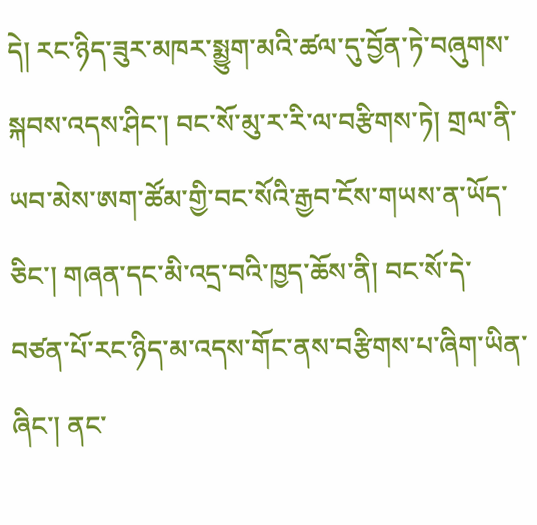དེ། རང་ཉིད་ཟུར་མཁར་སྨྱུག་མའི་ཚལ་དུ་བྱོན་ཏེ་བཞུགས་སྐབས་འདས་ཤིང་། བང་སོ་མུ་ར་རི་ལ་བརྩིགས་ཏེ། གྲལ་ནི་ཡབ་མེས་ཨག་ཚོམ་གྱི་བང་སོའི་རྒྱབ་ངོས་གཡས་ན་ཡོད་ཅིང་། གཞན་དང་མི་འདྲ་བའི་ཁྱད་ཆོས་ནི། བང་སོ་དེ་བཙན་པོ་རང་ཉིད་མ་འདས་གོང་ནས་བརྩིགས་པ་ཞིག་ཡིན་ཞིང་། ནང་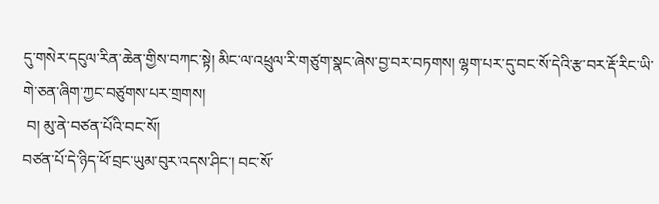དུ་གསེར་དངུལ་རིན་ཆེན་གྱིས་བཀང་སྟེ། མིང་ལ་འཕྲུལ་རི་གཙུག་སྣང་ཞེས་བྱ་བར་བཏགས། ལྷག་པར་དུ་བང་སོ་དེའི་རྩ་བར་རྡོ་རིང་ཡི་གེ་ཅན་ཞིག་ཀྱང་བཙུགས་པར་གྲགས།
 བ། མུ་ནེ་བཙན་པོའི་བང་སོ།
བཙན་པོ་དེ་ཉིད་ཕོ་བྲང་ཡུམ་བུར་འདས་ཤིང་། བང་སོ་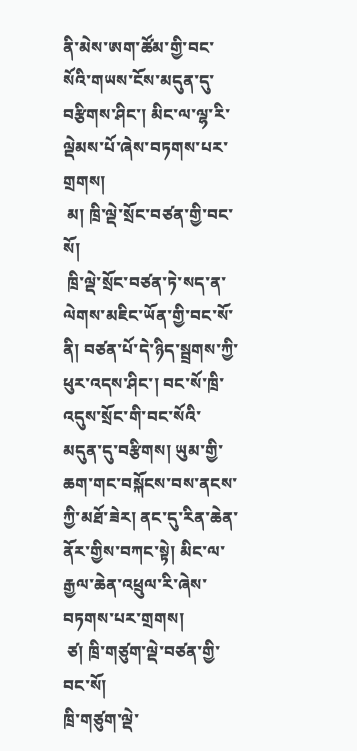ནི་མེས་ཨག་ཚོམ་གྱི་བང་སོའི་གཡས་ངོས་མདུན་དུ་བརྩིགས་ཤིང་། མིང་ལ་ལྷ་རི་ལྡེམས་པོ་ཞེས་བཏགས་པར་གྲགས།
 མ། ཁྲི་ལྡེ་སྲོང་བཙན་གྱི་བང་སོ།
 ཁྲི་ལྡེ་སྲོང་བཙན་ཏེ་སད་ན་ལེགས་མཇིང་ཡོན་གྱི་བང་སོ་ནི། བཙན་པོ་དེ་ཉིད་སྦྲགས་ཀྱི་ཕུར་འདས་ཤིང་། བང་སོ་ཁྲི་འདུས་སྲོང་གི་བང་སོའི་མདུན་དུ་བརྩིགས། ཡུམ་གྱི་ཆག་གང་བསྐོངས་བས་ནངས་ཀྱི་མཐོ་ཟེར། ནང་དུ་རིན་ཆེན་ནོར་གྱིས་བཀང་སྟེ། མིང་ལ་རྒྱལ་ཆེན་འཕྲུལ་རི་ཞེས་བཏགས་པར་གྲགས།
 ཙ། ཁྲི་གཙུག་ལྡེ་བཙན་གྱི་བང་སོ།
ཁྲི་གཙུག་ལྡེ་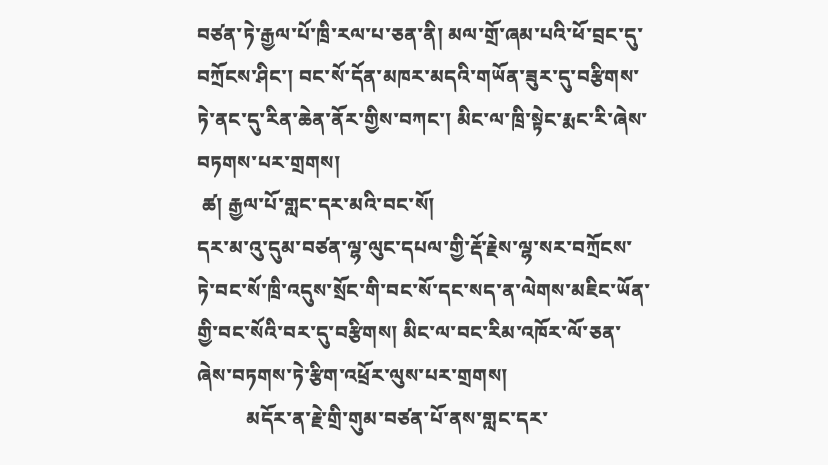བཙན་ཏེ་རྒྱལ་པོ་ཁྲི་རལ་པ་ཅན་ནི། མལ་གྲོ་ཞམ་པའི་ཕོ་བྲང་དུ་བཀྲོངས་ཤིང་། བང་སོ་དོན་མཁར་མདའི་གཡོན་ཟུར་དུ་བརྩིགས་ཏེ་ནང་དུ་རིན་ཆེན་ནོར་གྱིས་བཀང་། མིང་ལ་ཁྲི་སྟེང་རྨང་རི་ཞེས་བཏགས་པར་གྲགས།
 ཚ། རྒྱལ་པོ་གླང་དར་མའི་བང་སོ།
དར་མ་འུ་དུམ་བཙན་ལྷ་ལུང་དཔལ་གྱི་རྡོ་རྗེས་ལྷ་སར་བཀྲོངས་ཏེ་བང་སོ་ཁྲི་འདུས་སྲོང་གི་བང་སོ་དང་སད་ན་ལེགས་མཇིང་ཡོན་གྱི་བང་སོའི་བར་དུ་བརྩིགས། མིང་ལ་བང་རིམ་འཁོར་ལོ་ཅན་ཞེས་བཏགས་ཏེ་རྩིག་འཕྲོར་ལུས་པར་གྲགས།
          མདོར་ན་རྗེ་གྲི་གུམ་བཙན་པོ་ནས་གླང་དར་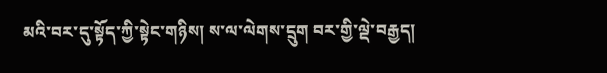མའི་བར་དུ་སྟོད་ཀྱི་སྟེང་གཉིས། ས་ལ་ལེགས་དྲུག བར་གྱི་ལྡེ་བརྒྱད།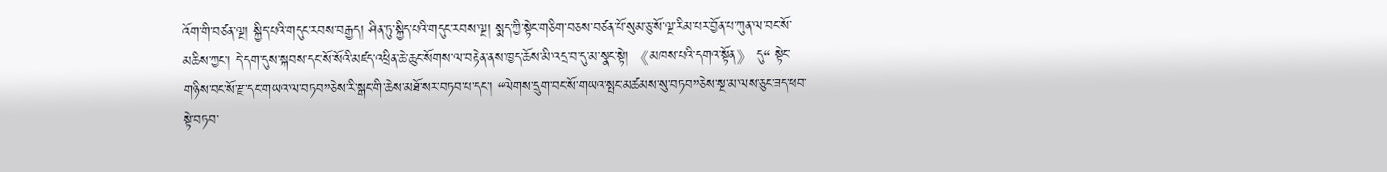འོག་གི་བཙན་ལྔ། སྐྱིད་པའི་གདུང་རབས་བརྒྱད། ཤིན་ཏུ་སྐྱིད་པའི་གདུང་རབས་ལྔ། སྨད་ཀྱི་སྟེང་གཅིག་བཅས་བཙན་པོ་སུམ་ཅུ་སོ་ལྔ་རིམ་པར་བྱོན་པ་ཀུན་ལ་བང་སོ་མཆིས་ཀྱང་། དེ་དག་དུས་སྐབས་དང་སོ་སོའི་མཛད་འཕྲིན་ཆེ་ཆུང་སོགས་ལ་བརྟེན་ནས་ཁྱད་ཆོས་མི་འདྲ་བ་དུ་མ་སྣང་སྟེ། 《མཁས་པའི་དགའ་སྟོན》 དུ“ སྟེང་གཉིས་བང་སོ་རྫ་དང་གཡའ་ལ་བཏབ”ཅེས་རི་སྒང་གི་ཆེས་མཐོ་སར་བཏབ་པ་དང་། “ལེགས་དྲུག་བང་སོ་གཡའ་སྤང་མཚམས་སུ་བཏབ”ཅེས་སྔ་མ་ལས་ཅུང་ཟད་ཕབ་སྟེ་བཏབ་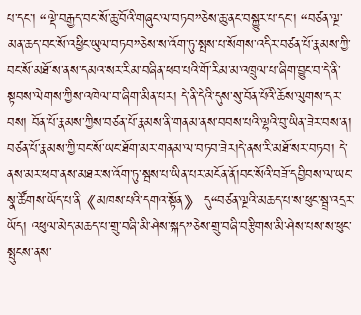པ་དང་། “ལྡེ་བརྒྱད་བང་སོ་ཆུ་བོའི་གཞུང་ལ་བཏབ”ཅེས་ཆུ་ནང་བསྐྱུར་པ་དང་། “བཙན་ལྔ་མན་ཆད་བང་སོ་འཕྱིང་ཡུལ་བཏབ”ཅེས་ས་འོག་ཏུ་སྤས་པ་སོགས་འདིར་བཙན་པོ་རྣམས་ཀྱི་བང་སོ་མཐོ་ས་ནས་དམའ་སར་རིམ་བཞིན་ཕབ་པའི་གོ་རིམ་མ་འཁྲུལ་པ་ཞིག་བྱུང་བ་དེ་ནི་སྟབས་ལེགས་ཀྱིས་འཁེལ་བ་ཞིག་མིན་པར། དེ་ནི་དེའི་དུས་སུ་བོན་པོའི་ཆོས་ལུགས་དར་བས། བོན་པོ་རྣམས་ཀྱིས་བཙན་པོ་རྣམས་ནི་གནམ་ནས་བབས་པའི་ལྷའི་བུ་ཡིན་ཟེར་བས་ན། བཙན་པོ་རྣམས་ཀྱི་བང་སོ་ཡང་ཐོག་མར་གནམ་ལ་བཏབ་ཟེར།དེ་ནས་རི་མཐོ་སར་བཏབ། དེ་ནས་མར་ཕབ་ནས་མཐར་ས་འོག་ཏུ་སྦས་པ་ཡིན་པར་མངོན་ནོ།བང་སོའི་བཟོ་དབྱིབས་ལ་ཡང་སྣ་ཚོགས་ཡོད་པ་ནི《མཁས་པའི་དགའ་སྟོན》 དུ“བཙན་ལྔའི་མཆད་པ་ས་ཕུང་སྦྲ་འདྲར་ཡོད། འཕུལ་མེད་མཆད་པ་གྲུ་བཞི་མི་ཤེས་སྐད”ཅེས་གྲུ་བཞི་བརྩིགས་མི་ཤེས་པས་ས་ཕུང་སྤུངས་ནས་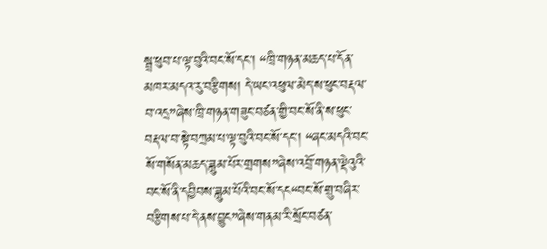སྦྲ་ཕུབ་པ་ལྟ་བུའི་བང་སོ་དང་། “ཁྲི་གཉན་མཆད་པ་དོན་མཁར་མདའ་རུ་བརྩིགས། དེ་ཡང་འཕུལ་མེད་ས་ཕུང་བརྡལ་བ་འདྲ”ཞེས་ཁྲི་གཉན་གཟུང་བཙན་གྱི་བང་སོ་ནི་ས་ཕུང་བརྡལ་བ་སྟེ་བཀྲམ་པ་ལྟ་བུའི་བང་སོ་དང་། “ཞང་མདའི་བང་སོ་གསོན་མཆད་ཟླུམ་པོར་གྲགས”ཞེས་འབྲོ་གཉན་ལྡེའུའི་བང་སོ་ནི་དབྱིབས་ཟླུམ་པོའི་བང་སོ་དང“བང་སོ་གྲུ་བཞིར་བརྩིགས་པ་དེ་ནས་བྱུང”ཞེས་གནམ་རི་སྲོང་བཙན་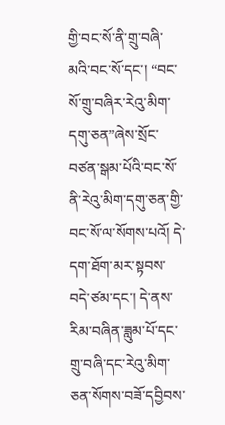གྱི་བང་སོ་ནི་གྲུ་བཞི་མའི་བང་སོ་དང་། “བང་སོ་གྲུ་བཞིར་རེའུ་མིག་དགུ་ཅན”ཞེས་སྲོང་བཙན་སྒམ་པོའི་བང་སོ་ནི་རེའུ་མིག་དགུ་ཅན་གྱི་བང་སོ་ལ་སོགས་པའོ། དེ་དག་ཐོག་མར་སྟབས་བདེ་ཙམ་དང་། དེ་ནས་རིམ་བཞིན་ཟླུམ་པོ་དང་གྲུ་བཞི་དང་རེའུ་མིག་ཅན་སོགས་བཟོ་དབྱིབས་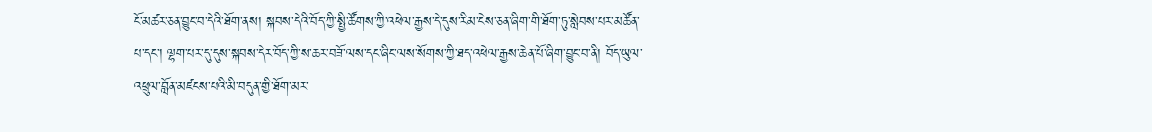ངོ་མཚར་ཅན་བྱུང་བ་དེའི་ཐོག་ནས། སྐབས་དེའི་བོད་ཀྱི་སྤྱི་ཚོགས་ཀྱི་འཕེལ་རྒྱས་དེ་དུས་རིམ་ངེས་ཅན་ཞིག་གི་ཐོག་ཏུ་སླེབས་པར་མཚོན་པ་དང་། ལྷག་པར་དུ་དུས་སྐབས་དེར་བོད་ཀྱི་ས་ཆར་བཟོ་ལས་དང་ཞིང་ལས་སོགས་ཀྱི་ཐད་འཕེལ་རྒྱས་ཆེན་པོ་ཞིག་བྱུང་བ་ནི། བོད་ཡུལ་འཕྲུལ་བློན་མཛངས་པའི་མི་བདུན་གྱི་ཐོག་མར་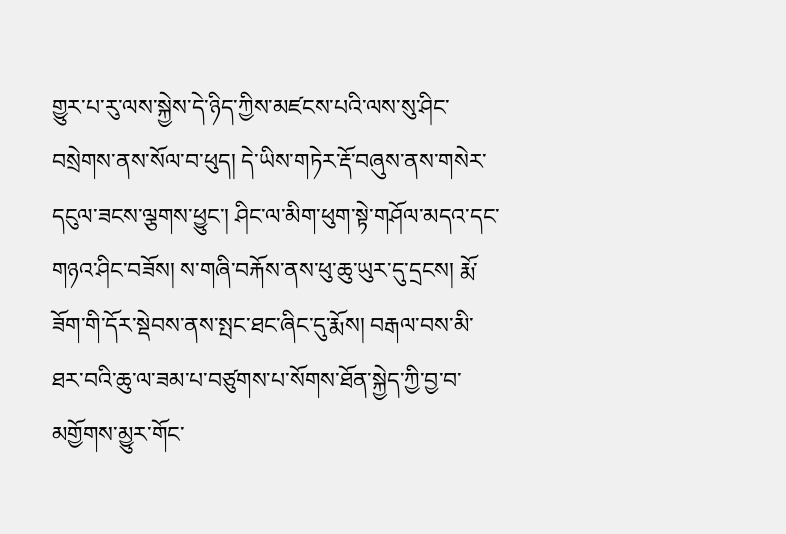གྱུར་པ་རུ་ལས་སྐྱེས་དེ་ཉིད་ཀྱིས་མཛངས་པའི་ལས་སུ་ཤིང་བསྲེགས་ནས་སོལ་བ་ཕུད། དེ་ཡིས་གཏེར་རྡོ་བཞུས་ནས་གསེར་དངུལ་ཟངས་ལྕགས་ཕྱུང་། ཤིང་ལ་མིག་ཕུག་སྟེ་གཤོལ་མདའ་དང་གཉའ་ཤིང་བཟོས། ས་གཞི་བརྐོས་ནས་ཕུ་ཆུ་ཡུར་དུ་དྲངས། རྨོ་ཟོག་གི་དོར་སྡེབས་ནས་སྤང་ཐང་ཞིང་དུ་རྨོས། བརྒལ་བས་མི་ཐར་བའི་ཆུ་ལ་ཟམ་པ་བཙུགས་པ་སོགས་ཐོན་སྐྱེད་ཀྱི་བྱ་བ་མགྱོགས་མྱུར་གོང་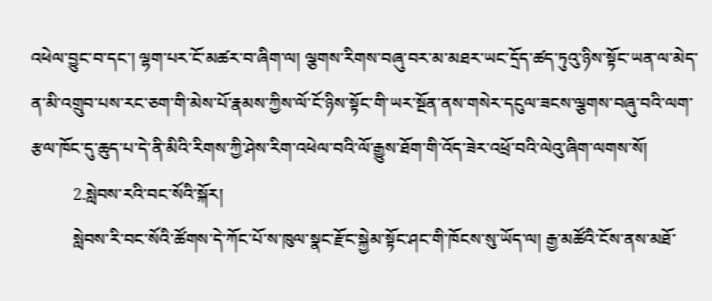འཕེལ་བྱུང་བ་དང་། ལྷག་པར་ངོ་མཚར་བ་ཞིག་ལ། ལྕགས་རིགས་བཞུ་བར་མ་མཐར་ཡང་དྲོད་ཚད་ཏུའུ་ཉིས་སྟོང་ཡན་ལ་མེད་ན་མི་འགྲུབ་པས་རང་ཅག་གི་མེས་པོ་རྣམས་ཀྱིས་ལོ་ངོ་ཉིས་སྟོང་གི་ཡར་སྔོན་ནས་གསེར་དངུལ་ཟངས་ལྕགས་བཞུ་བའི་ལག་རྩལ་ཁོང་དུ་ཆུད་པ་དེ་ནི་མིའི་རིགས་ཀྱི་ཤེས་རིག་འཕེལ་བའི་ལོ་རྒྱུས་ཐོག་གི་འོད་ཟེར་འཕྲོ་བའི་ལེའུ་ཞིག་ལགས་སོ།
          2.སླེབས་རའི་བང་སོའི་སྐོར།
          སླེབས་རི་བང་སོའི་ཚོགས་དེ་ཀོང་པོ་ས་ཁུལ་སྣང་རྫོང་སྐྱེམ་སྟོང་ཤང་གི་ཁོངས་སུ་ཡོད་ལ། རྒྱ་མཚོའི་ངོས་ནས་མཐོ་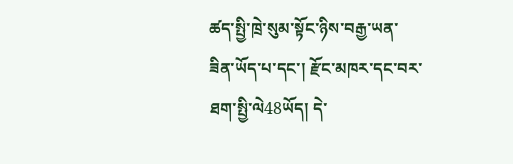ཚད་སྤྱི་ཁྲེ་སུམ་སྟོང་ཉིས་བརྒྱ་ཡན་ཟིན་ཡོད་པ་དང་། རྫོང་མཁར་དང་བར་ཐག་སྤྱི་ལེ48ཡོད། དེ་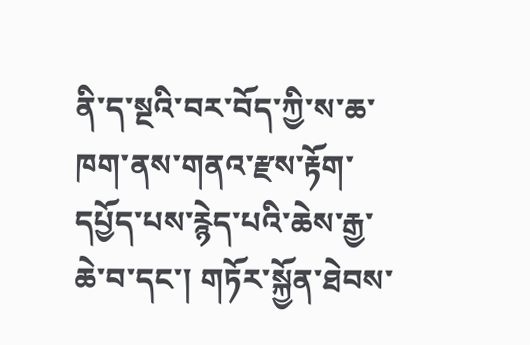ནི་ད་སྔའི་བར་བོད་ཀྱི་ས་ཆ་ཁག་ནས་གནའ་རྫས་རྟོག་དཔྱོད་པས་རྙེད་པའི་ཆེས་རྒྱ་ཆེ་བ་དང་། གཏོར་སྐྱོན་ཐེབས་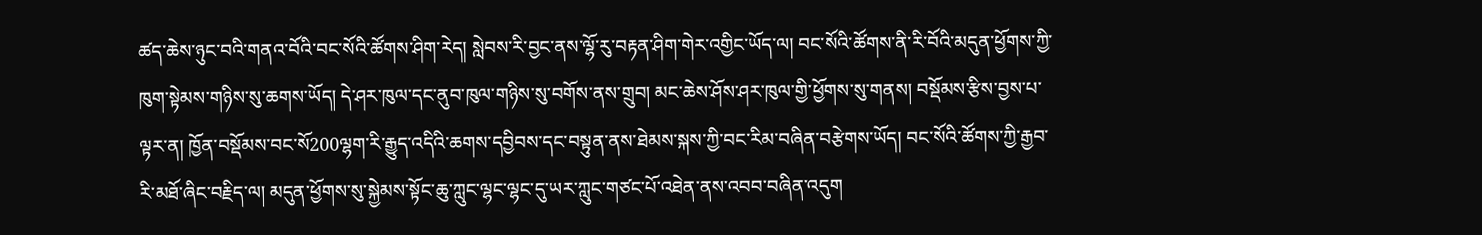ཚད་ཆེས་ཉུང་བའི་གནའ་བོའི་བང་སོའི་ཚོགས་ཤིག་རེད། སླེབས་རི་བྱང་ནས་ལྷོ་རུ་བརྟན་ཤིག་གེར་འགྱིང་ཡོད་ལ། བང་སོའི་ཚོགས་ནི་རི་བོའི་མདུན་ཕྱོགས་ཀྱི་ཁུག་སྟེམས་གཉིས་སུ་ཆགས་ཡོད། དེ་ཤར་ཁུལ་དང་ནུབ་ཁུལ་གཉིས་སུ་བགོས་ནས་གྲུབ། མང་ཆེས་ཤོས་ཤར་ཁུལ་གྱི་ཕྱོགས་སུ་གནས། བསྡོམས་རྩིས་བྱས་པ་ལྟར་ན། ཁྱོན་བསྡོམས་བང་སོ200ལྷག་རི་རྒྱུད་འདིའི་ཆགས་དབྱིབས་དང་བསྟུན་ནས་ཐེམས་སྐས་ཀྱི་བང་རིམ་བཞིན་བརྩེགས་ཡོད། བང་སོའི་ཚོགས་ཀྱི་རྒྱབ་རི་མཐོ་ཞིང་བརྗིད་ལ། མདུན་ཕྱོགས་སུ་སྐྱེམས་སྟོང་ཆུ་ཀླུང་ལྷང་ལྷང་དུ་ཡར་ཀླུང་གཙང་པོ་འཐེན་ནས་འབབ་བཞིན་འདུག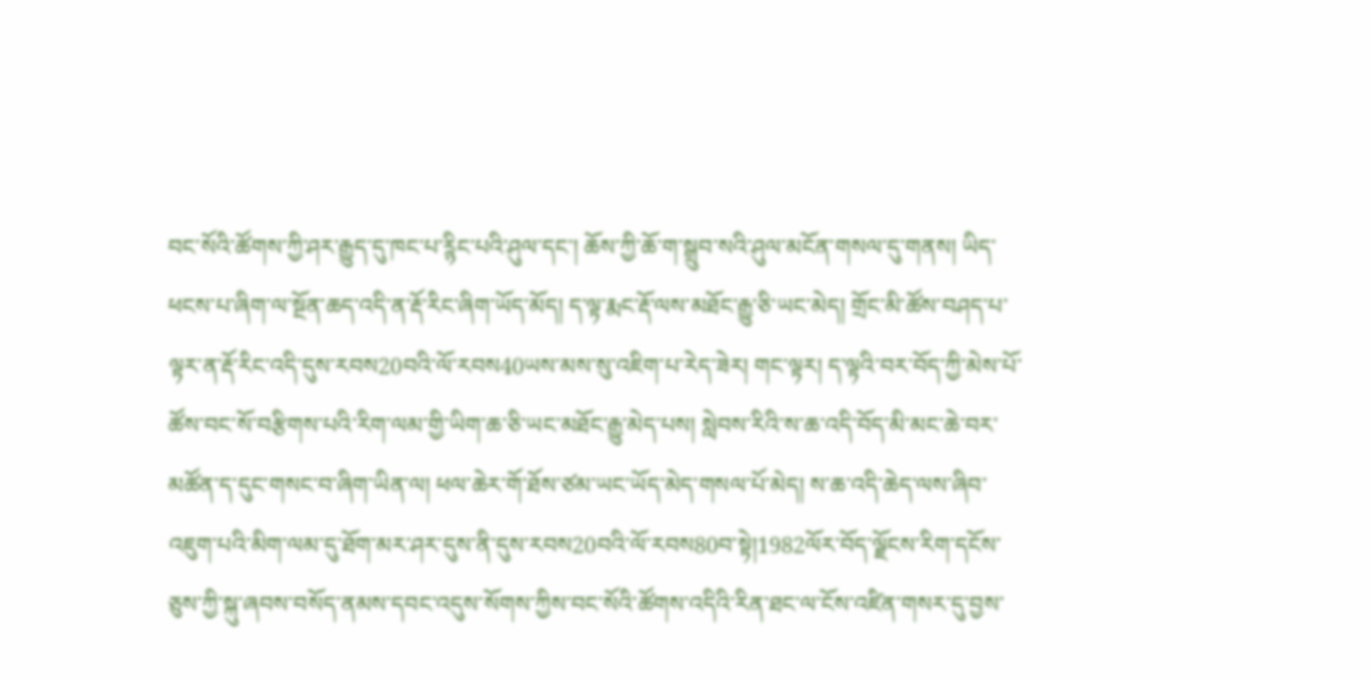བང་སོའི་ཚོགས་ཀྱི་ཤར་རྒྱུད་དུ་ཁང་པ་ཪྙིང་པའི་ཤུལ་དང་། ཆོས་ཀྱི་ཆོ་ག་སྒྲུབ་སའི་ཤུལ་མངོན་གསལ་དུ་གནས། ཡིད་ཕངས་པ་ཞིག་ལ་སྔོན་ཆད་འདི་ན་རྡོ་རིང་ཞིག་ཡོད་མོད། ད་ལྟ་རྨང་རྡོ་ལས་མཐོང་རྒྱུ་ཅི་ཡང་མེད། གྲོང་མི་ཚོས་བཤད་པ་ལྟར་ན་རྡོ་རིང་འདི་དུས་རབས20བའི་ལོ་རབས40ཡས་མས་སུ་འཇིག་པ་རེད་ཟེར། གང་ལྟར། ད་ལྟའི་བར་བོད་ཀྱི་མེས་པོ་ཚོས་བང་སོ་བརྩིགས་པའི་རིག་ལམ་གྱི་ཡིག་ཆ་ཅི་ཡང་མཐོང་རྒྱུ་མེད་པས། སླེབས་རིའི་ས་ཆ་འདི་བོད་མི་མང་ཆེ་བར་མཚོན་ད་དུང་གསང་བ་ཞིག་ཡིན་ལ། ཕལ་ཆེར་གོ་ཐོས་ཙམ་ཡང་ཡོད་མེད་གསལ་པོ་མེད། ས་ཆ་འདི་ཆེད་ལས་ཞིབ་འཇུག་པའི་མིག་ལམ་དུ་ཐོག་མར་ཤར་དུས་ནི་དུས་རབས20བའི་ལོ་རབས80བ་སྟེ།1982ལོར་བོད་ལྗོངས་རིག་དངོས་ཅུས་ཀྱི་སྐུ་ཞབས་བསོད་ནམས་དབང་འདུས་སོགས་ཀྱིས་བང་སོའི་ཚོགས་འདིའི་རིན་ཐང་ལ་ངོས་འཛིན་གསར་དུ་བྱས་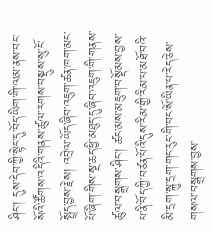ཤིང་། དུས་དེབ་ཀྱི་སྟེང་དུ་བོད་ཡིག་གི་ལམ་ནས་བང་སོའི་ཚོགས་འདིའི་གནས་ཚུལ་རགས་བསྡུས་སུ་ངོ་སྤྲོད་བྱས་རྗེས། འབྲེལ་ཡོད་ཞིབ་འཇུག་ཚན་ཁག་མང་པོ་ཞིག་གིས་སྔ་ཆད་ཕྱི་མཐུད་དུ་ཞིབ་འཇུག་གི་གནས་ཚུལ་བསྒྲགས་ཤིང་། ཚང་མས་མཇུག་བསྡོམས་བྱས་པ་ནི་བོད་ཀྱི་བཙན་པོའི་དུས་རིམ་གྱི་རིམ་པ་མཐོ་བའི་མི་དྲག་སྐུ་དྲག་གང་རུང་གི་བང་སོ་ཡིན་པ་རེད་ཅེས་གསལ་བསྒྲགས་བྱས་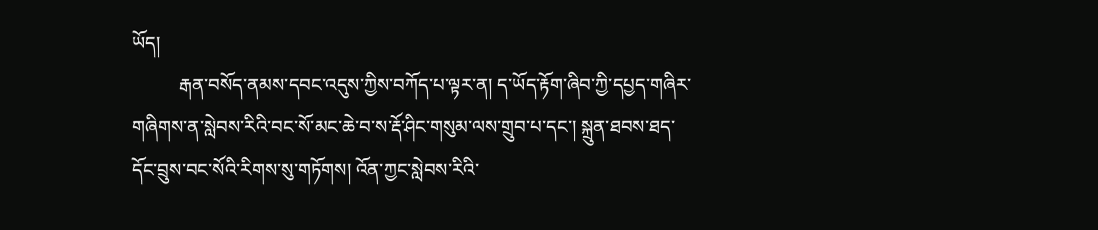ཡོད།
          རྒན་བསོད་ནམས་དབང་འདུས་ཀྱིས་བཀོད་པ་ལྟར་ན། ད་ཡོད་རྟོག་ཞིབ་ཀྱི་དཔྱད་གཞིར་གཞིགས་ན་སླེབས་རིའི་བང་སོ་མང་ཆེ་བ་ས་རྡོ་ཤིང་གསུམ་ལས་གྲུབ་པ་དང་། སྐྲུན་ཐབས་ཐད་དོང་བྲུས་བང་སོའི་རིགས་སུ་གཏོགས། འོན་ཀྱང་སླེབས་རིའི་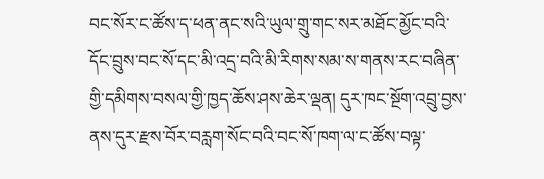བང་སོར་ང་ཚོས་ད་ཕན་ནང་སའི་ཡུལ་གྲུ་གང་སར་མཐོང་མྱོང་བའི་དོང་བྲུས་བང་སོ་དང་མི་འདྲ་བའི་མི་རིགས་སམ་ས་གནས་རང་བཞིན་གྱི་དམིགས་བསལ་གྱི་ཁྱད་ཆོས་ཤས་ཆེར་ལྡན། དུར་ཁང་སྔོག་འབྲུ་བྱས་ནས་དུར་རྫས་བོར་བརླག་སོང་བའི་བང་སོ་ཁག་ལ་ང་ཚོས་བལྟ་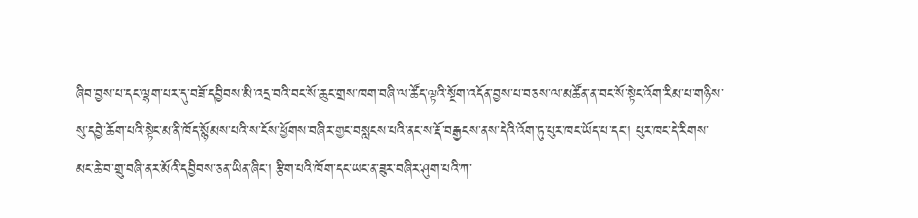ཞིབ་བྱས་པ་དང་ལྷག་པར་དུ་བཟོ་དབྱིབས་མི་འདྲ་བའི་བང་སོ་ཆུང་གྲས་ཁག་བཞི་ལ་ཚོད་ལྟའི་སྔོག་འདོན་བྱས་པ་བཅས་ལ་མཚོན་ན་བང་སོ་སྟེང་འོག་རིམ་པ་གཉིས་སུ་དབྱེ་ཆོག་པའི་སྟེང་མ་ནི་ཁོད་སྙོམས་པའི་ས་ངོས་ཕྱོགས་བཞིར་གྱང་བསླངས་པའི་ནང་ས་རྡོ་བརྒྱངས་ནས་དེའི་འོག་ཏུ་པུར་ཁང་ཡོད་པ་དང་། པུར་ཁང་དེ་རིགས་མང་ཆེ་བ་གྲུ་བཞི་ནར་མོའི་དབྱིབས་ཅན་ཡིན་ཞིང་། རྩིག་པའི་ཁོག་དང་ཡང་ན་ཟུར་བཞིར་ཤུག་པའི་ཀ་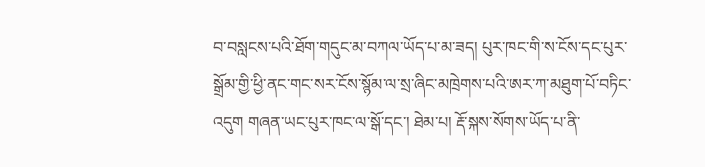བ་བསླངས་པའི་ཐོག་གདུང་མ་བཀལ་ཡོད་པ་མ་ཟད། པུར་ཁང་གི་ས་ངོས་དང་པུར་སྒྲོམ་གྱི་ཕྱི་ནང་གང་སར་ངོས་སྙོམ་ལ་སྲ་ཞིང་མཁྲེགས་པའི་ཨར་ཀ་མཐུག་པོ་བཏིང་འདུག གཞན་ཡང་པུར་ཁང་ལ་སྒོ་དང་། ཐེམ་པ། རྡོ་སྐས་སོགས་ཡོད་པ་ནི་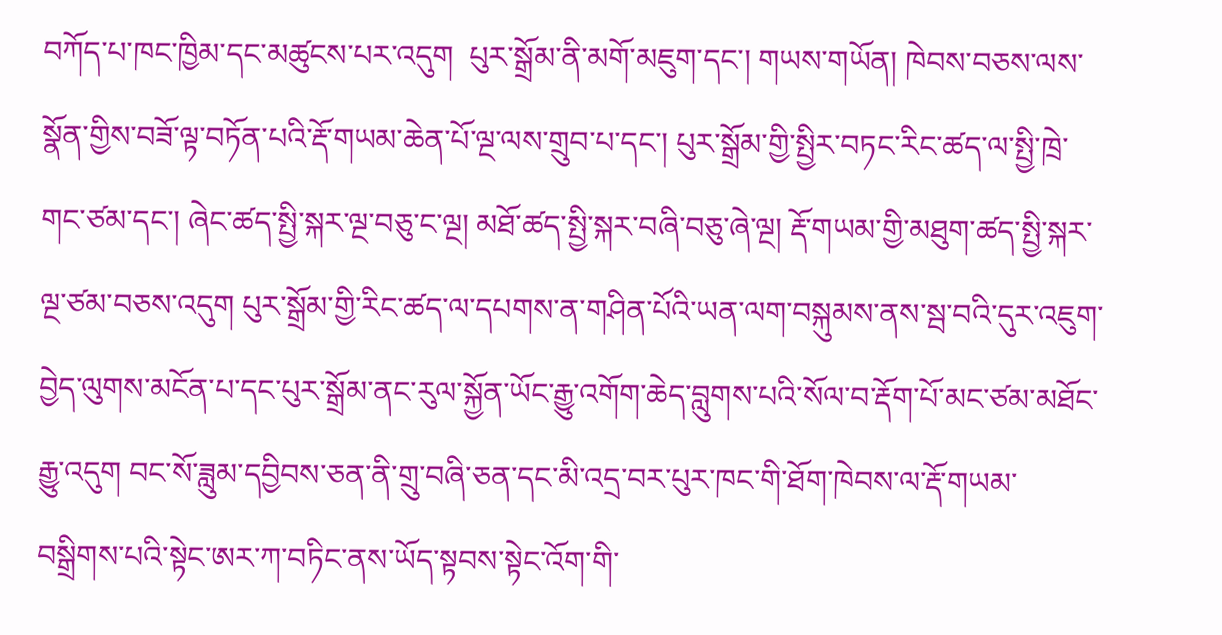བཀོད་པ་ཁང་ཁྱིམ་དང་མཚུངས་པར་འདུག  པུར་སྒྲོམ་ནི་མགོ་མཇུག་དང་། གཡས་གཡོན། ཁེབས་བཅས་ལས་སྣོན་གྱིས་བཟོ་ལྟ་བཏོན་པའི་རྡོ་གཡམ་ཆེན་པོ་ལྔ་ལས་གྲུབ་པ་དང་། པུར་སྒྲོམ་གྱི་སྤྱིར་བཏང་རིང་ཚད་ལ་སྤྱི་ཁྲེ་གང་ཙམ་དང་། ཞེང་ཚད་སྤྱི་སྐར་ལྔ་བཅུ་ང་ལྔ། མཐོ་ཚད་སྤྱི་སྐར་བཞི་བཅུ་ཞེ་ལྔ། རྡོ་གཡམ་གྱི་མཐུག་ཚད་སྤྱི་སྐར་ལྔ་ཙམ་བཅས་འདུག པུར་སྒྲོམ་གྱི་རིང་ཚད་ལ་དཔགས་ན་གཤིན་པོའི་ཡན་ལག་བསྐུམས་ནས་སྦ་བའི་དུར་འཇུག་བྱེད་ལུགས་མངོན་པ་དང་པུར་སྒྲོམ་ནང་རུལ་སྐྱོན་ཡོང་རྒྱུ་འགོག་ཆེད་བླུགས་པའི་སོལ་བ་རྡོག་པོ་མང་ཙམ་མཐོང་རྒྱུ་འདུག བང་སོ་ཟླུམ་དབྱིབས་ཅན་ནི་གྲུ་བཞི་ཅན་དང་མི་འདྲ་བར་པུར་ཁང་གི་ཐོག་ཁེབས་ལ་རྡོ་གཡམ་བསྒྲིགས་པའི་སྟེང་ཨར་ཀ་བཏིང་ནས་ཡོད་སྟབས་སྟེང་འོག་གི་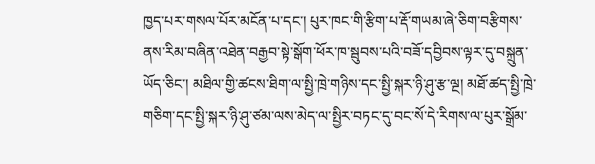ཁྱད་པར་གསལ་པོར་མངོན་པ་དང་། པུར་ཁང་གི་རྩིག་པ་རྡོ་གཡམ་ཞེ་ཅིག་བརྩིགས་ནས་རིམ་བཞིན་འཐེན་བརྒྱབ་སྟེ་སྒོག་ཕོར་ཁ་སྦུབས་པའི་བཟོ་དབྱིབས་ལྟར་དུ་བསྐྲུན་ཡོད་ཅིང་། མཐིལ་གྱི་ཚངས་ཐིག་ལ་སྤྱི་ཁྲེ་གཉིས་དང་སྤྱི་སྐར་ཉི་ཤུ་རྩ་ལྔ། མཐོ་ཚད་སྤྱི་ཁྲེ་གཅིག་དང་སྤྱི་སྐར་ཉི་ཤུ་ཙམ་ལས་མེད་ལ་སྤྱིར་བཏང་དུ་བང་སོ་དེ་རིགས་ལ་པུར་སྒྲོམ་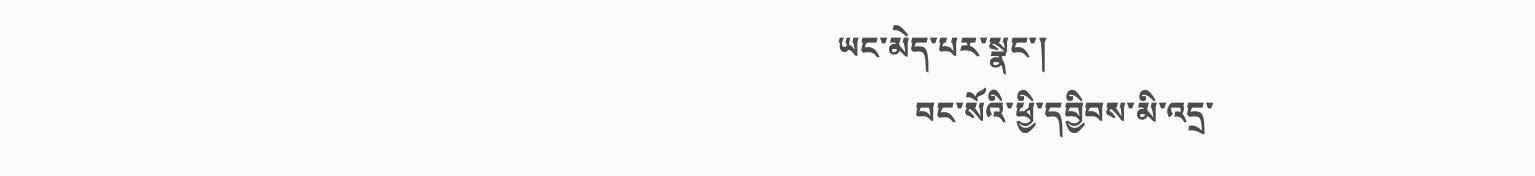ཡང་མེད་པར་སྣང་།
          བང་སོའི་ཕྱི་དབྱིབས་མི་འདྲ་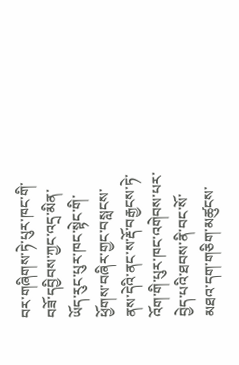བར་གཞིགས་ཏེ་པུར་ཁང་གི་བཟོ་དབྱིབས་ཀྱང་འདྲ་མིན་ཡོད་རུང་པུར་ཁང་སྟེང་གི་ཕྱོགས་བཞིར་གྱང་བསླངས་ནས་དེའི་ནང་ས་རྡོ་བརྒྱངས་ཏེ་འོག་གི་པུར་ཁང་འགེབས་པར་བྱེད་པའི་ཐབས་ནི་བང་སོ་མཐའ་དག་གཅིག་མཚུངས་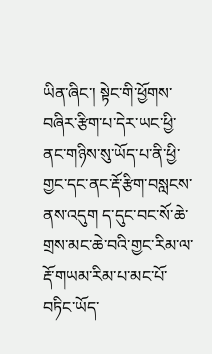ཡིན་ཞིང་། སྟེང་གི་ཕྱོགས་བཞིར་རྩིག་པ་དེར་ཡང་ཕྱི་ནང་གཉིས་སུ་ཡོད་པ་ནི་ཕྱི་གྱང་དང་ནང་རྡོ་རྩིག་བསླངས་ནས་འདུག ད་དུང་བང་སོ་ཆེ་གྲས་མང་ཆེ་བའི་གྱང་རིམ་ལ་རྡོ་གཡམ་རིམ་པ་མང་པོ་བཏིང་ཡོད་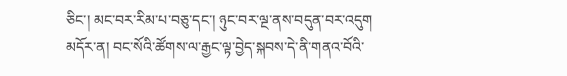ཅིང་། མང་བར་རིམ་པ་བཅུ་དང་། ཉུང་བར་ལྔ་ནས་བདུན་བར་འདུག མདོར་ན། བང་སོའི་ཚོགས་ལ་རྒྱང་ལྟ་བྱེད་སྐབས་དེ་ནི་གནའ་བོའི་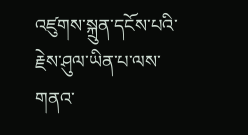འཛུགས་སྐྲུན་དངོས་པའི་རྗེས་ཤུལ་ཡིན་པ་ལས་གནའ་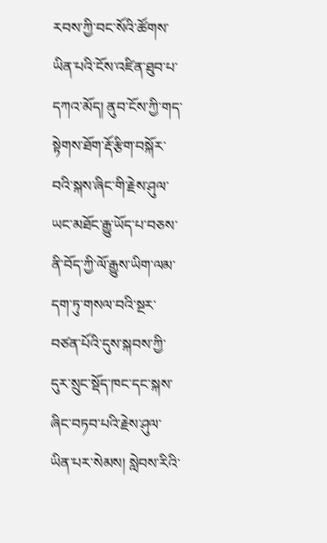རབས་ཀྱི་བང་སོའི་ཚོགས་ཡིན་པའི་ངོས་འཛིན་ཐུབ་པ་དཀའ་མོད། ནུབ་ངོས་ཀྱི་གད་སྟེགས་ཐོག་རྡོ་རྩིག་བསྐོར་བའི་སྐས་ཞིང་གི་རྗེས་ཤུལ་ཡང་མཐོང་རྒྱུ་ཡོད་པ་བཅས་ནི་བོད་ཀྱི་ལོ་རྒྱུས་ཡིག་ལམ་དག་ཏུ་གསལ་བའི་སྔར་བཙན་པོའི་དུས་སྐབས་ཀྱི་དུར་སྲུང་སྡོད་ཁང་དང་སྐས་ཞིང་བཏབ་པའི་རྗེས་ཤུལ་ཡིན་པར་སེམས། སླེབས་རིའི་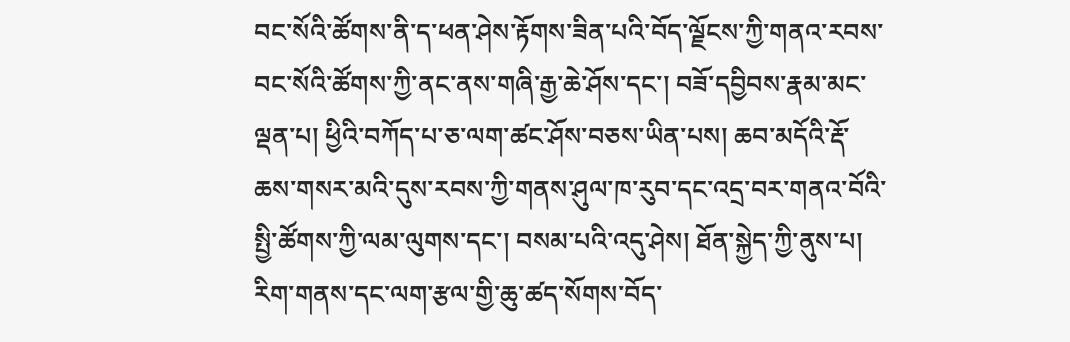བང་སོའི་ཚོགས་ནི་ད་ཕན་ཤེས་རྟོགས་ཟིན་པའི་བོད་ལྗོངས་ཀྱི་གནའ་རབས་བང་སོའི་ཚོགས་ཀྱི་ནང་ནས་གཞི་རྒྱ་ཆེ་ཤོས་དང་། བཟོ་དབྱིབས་རྣམ་མང་ལྡན་པ། ཕྱིའི་བཀོད་པ་ཅ་ལག་ཚང་ཤོས་བཅས་ཡིན་པས། ཆབ་མདོའི་རྡོ་ཆས་གསར་མའི་དུས་རབས་ཀྱི་གནས་ཤུལ་ཁ་རུབ་དང་འདྲ་བར་གནའ་བོའི་སྤྱི་ཚོགས་ཀྱི་ལམ་ལུགས་དང་། བསམ་པའི་འདུ་ཤེས། ཐོན་སྐྱེད་ཀྱི་ནུས་པ། རིག་གནས་དང་ལག་རྩལ་གྱི་ཆུ་ཚད་སོགས་བོད་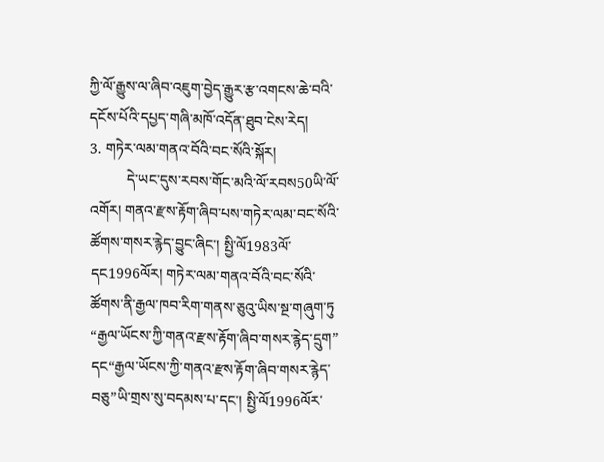ཀྱི་ལོ་རྒྱུས་ལ་ཞིབ་འཇུག་བྱེད་རྒྱུར་རྩ་འགངས་ཆེ་བའི་དངོས་པོའི་དཔྱད་གཞི་མཁོ་འདོན་ཐུབ་ངེས་རེད།
3. གཏེར་ལམ་གནའ་བོའི་བང་སོའི་སྐོར།
          དེ་ཡང་དུས་རབས་གོང་མའི་ལོ་རབས50ཡི་ལོ་འགོར། གནའ་རྫས་རྟོག་ཞིབ་པས་གཏེར་ལམ་བང་སོའི་ཚོགས་གསར་རྙེད་བྱུང་ཞིང་། སྤྱི་ལོ1983ལོ་དང1996ལོར། གཏེར་ལམ་གནའ་བོའི་བང་སོའི་ཚོགས་ནི་རྒྱལ་ཁབ་རིག་གནས་ཅུའུ་ཡིས་སྔ་གཞུག་ཏུ “རྒྱལ་ཡོངས་ཀྱི་གནའ་རྫས་རྟོག་ཞིབ་གསར་རྙེད་དྲུག” དང“རྒྱལ་ཡོངས་ཀྱི་གནའ་རྫས་རྟོག་ཞིབ་གསར་རྙེད་བཅུ”ཡི་གྲས་སུ་བདམས་པ་དང་། སྤྱི་ལོ1996ལོར་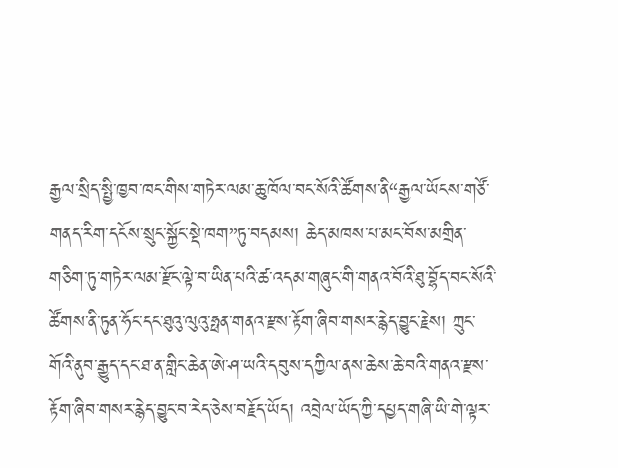རྒྱལ་སྲིད་སྤྱི་ཁྱབ་ཁང་གིས་གཏེར་ལམ་ཆུ་ཁོལ་བང་སོའི་ཚོགས་ནི“རྒྱལ་ཡོངས་གཙོ་གནད་རིག་དངོས་སྲུང་སྐྱོང་སྡེ་ཁག”ཏུ་བདམས། ཆེད་མཁས་པ་མང་བོས་མགྲིན་གཅིག་ཏུ་གཏེར་ལམ་རྫོང་ལྟེ་བ་ཡིན་པའི་ཚ་འདམ་གཞུང་གི་གནའ་བོའི་ཐུ་བྷོད་བང་སོའི་ཚོགས་ནི་ཏུན་ཧོང་དང་ཐུའུ་ལུའུ་ཧྥན་གནའ་རྫས་རྟོག་ཞིབ་གསར་རྙེད་བྱུང་རྗེས། ཀྲུང་གོའི་ནུབ་རྒྱུད་དང་ཐ་ན་གླིང་ཆེན་ཨེ་ཤ་ཡའི་དབུས་དཀྱིལ་ནས་ཆེས་ཆེ་བའི་གནའ་རྫས་རྟོག་ཞིབ་གསར་རྙེད་བྱུང་བ་རེད་ཅེས་བརྗོད་ཡོད། འབྲེལ་ཡོད་ཀྱི་དཔྱད་གཞི་ཡི་གེ་ལྟར་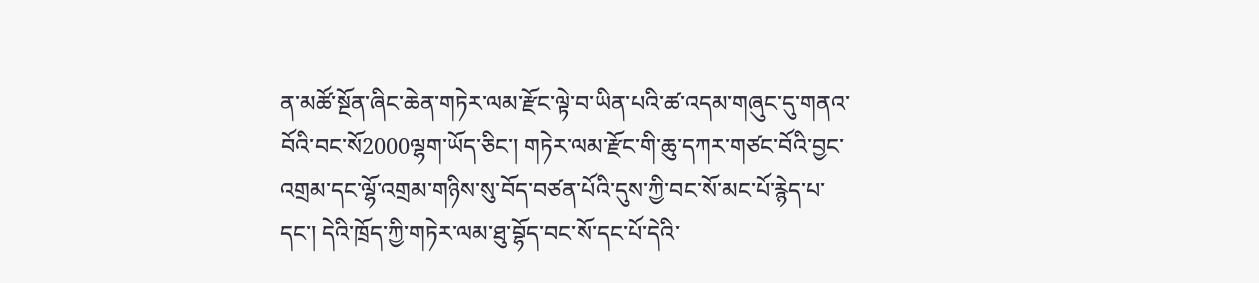ན་མཚོ་སྔོན་ཞིང་ཆེན་གཏེར་ལམ་རྫོང་ལྟེ་བ་ཡིན་པའི་ཚ་འདམ་གཞུང་དུ་གནའ་བོའི་བང་སོ2000ལྷག་ཡོད་ཅིང་། གཏེར་ལམ་རྫོང་གི་ཆུ་དཀར་གཙང་བོའི་བྱང་འགྲམ་དང་ལྷོ་འགྲམ་གཉིས་སུ་བོད་བཙན་པོའི་དུས་ཀྱི་བང་སོ་མང་པོ་རྙེད་པ་དང་། དེའི་ཁྲོད་ཀྱི་གཏེར་ལམ་ཐུ་བྷོད་བང་སོ་དང་པོ་དེའི་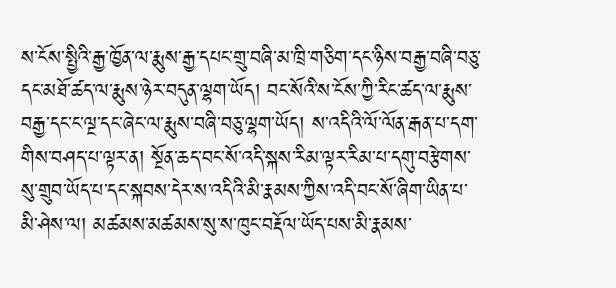ས་ངོས་སྤྱིའི་རྒྱ་ཁྱོན་ལ་རྨུས་རྒྱ་དཔང་གྲུ་བཞི་མ་ཁྲི་གཅིག་དང་ཉིས་བརྒྱ་བཞི་བཅུ་དང་མཐོ་ཚད་ལ་རྨུས་ཉེར་བདུན་ལྷག་ཡོད། བང་སོའི་ས་ངོས་ཀྱི་རིང་ཚད་ལ་རྨུས་བརྒྱ་དང་ང་ལྔ་དང་ཞེང་ལ་རྨུས་བཞི་བཅུ་ལྷག་ཡོད། ས་འདིའི་ལོ་ལོན་རྒན་པ་དག་གིས་བཤད་པ་ལྟར་ན། སྔོན་ཆད་བང་སོ་འདི་སྐས་རིམ་ལྟར་རིམ་པ་དགུ་བརྩེགས་སུ་གྲུབ་ཡོད་པ་དང་སྐབས་དེར་ས་འདིའི་མི་རྣམས་ཀྱིས་འདི་བང་སོ་ཞིག་ཡིན་པ་མི་ཤེས་ལ། མཚམས་མཚམས་སུ་ས་ཁུང་བརྡོལ་ཡོད་པས་མི་རྣམས་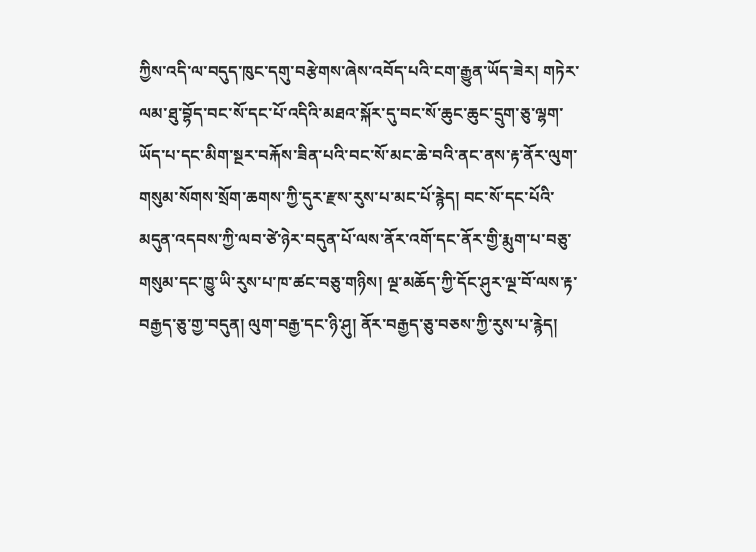ཀྱིས་འདི་ལ་བདུད་ཁུང་དགུ་བརྩེགས་ཞེས་འབོད་པའི་ངག་རྒྱུན་ཡོད་ཟེར། གཏེར་ལམ་ཐུ་བྷོད་བང་སོ་དང་པོ་འདིའི་མཐའ་སྐོར་དུ་བང་སོ་ཆུང་ཆུང་དྲུག་ཅུ་ལྷག་ཡོད་པ་དང་མིག་སྔར་བརྐོས་ཟིན་པའི་བང་སོ་མང་ཆེ་བའི་ནང་ནས་རྟ་ནོར་ལུག་གསུམ་སོགས་སྲོག་ཆགས་ཀྱི་དུར་རྫས་རུས་པ་མང་པོ་རྙེད། བང་སོ་དང་པོའི་མདུན་འདབས་ཀྱི་ལབ་ཙེ་ཉེར་བདུན་པོ་ལས་ནོར་འགོ་དང་ནོར་གྱི་རྨུག་པ་བཅུ་གསུམ་དང་ཁྱུ་ཡི་རུས་པ་ཁ་ཚང་བཅུ་གཉིས། ལྔ་མཆོད་ཀྱི་དོང་ཤུར་ལྔ་བོ་ལས་རྟ་བརྒྱད་ཅུ་གྱ་བདུན། ལུག་བརྒྱ་དང་ཉི་ཤུ། ནོར་བརྒྱད་ཅུ་བཅས་ཀྱི་རུས་པ་རྙེད།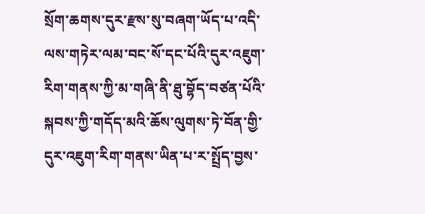སྲོག་ཆགས་དུར་རྫས་སུ་བཞག་ཡོད་པ་འདི་ལས་གཏེར་ལམ་བང་སོ་དང་པོའི་དུར་འཇུག་རིག་གནས་ཀྱི་མ་གཞི་ནི་ཐུ་བྷོད་བཙན་པོའི་སྐབས་ཀྱི་གདོད་མའི་ཆོས་ལུགས་ཏེ་བོན་གྱི་དུར་འཇུག་རིག་གནས་ཡིན་པ་ར་སྤྲོད་བྱས་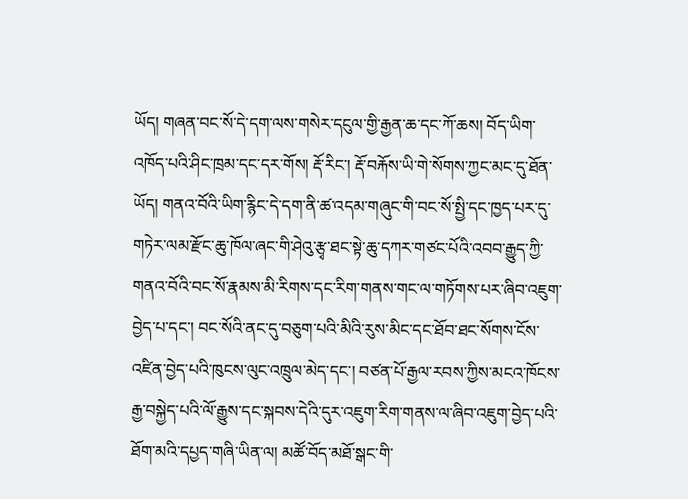ཡོད། གཞན་བང་སོ་དེ་དག་ལས་གསེར་དངུལ་གྱི་རྒྱན་ཆ་དང་ཀོ་ཆས། བོད་ཡིག་འཁོད་པའི་ཤིང་ཁྲམ་དང་དར་གོས། རྡོ་རིང་། རྡོ་བརྐོས་ཡི་གེ་སོགས་ཀྱང་མང་དུ་ཐོན་ཡོད། གནའ་བོའི་ཡིག་རྙིང་དེ་དག་ནི་ཚ་འདམ་གཞུང་གི་བང་སོ་སྤྱི་དང་ཁྱད་པར་དུ་གཏེར་ལམ་རྫོང་ཆུ་ཁོལ་ཞང་གི་ཤེའུ་རྩྭ་ཐང་སྟེ་ཆུ་དཀར་གཙང་པོའི་འབབ་རྒྱུད་ཀྱི་གནའ་བོའི་བང་སོ་རྣམས་མི་རིགས་དང་རིག་གནས་གང་ལ་གཏོགས་པར་ཞིབ་འཇུག་བྱེད་པ་དང་། བང་སོའི་ནང་དུ་བཅུག་པའི་མིའི་རུས་མིང་དང་ཐོབ་ཐང་སོགས་ངོས་འཛིན་བྱེད་པའི་ཁུངས་ལུང་འཁྲུལ་མེད་དང་། བཙན་པོ་རྒྱལ་རབས་ཀྱིས་མངའ་ཁོངས་རྒྱ་བསྐྱེད་པའི་ལོ་རྒྱུས་དང་སྐབས་དེའི་དུར་འཇུག་རིག་གནས་ལ་ཞིབ་འཇུག་བྱེད་པའི་ཐོག་མའི་དཔྱད་གཞི་ཡིན་ལ། མཚོ་བོད་མཐོ་སྒང་གི་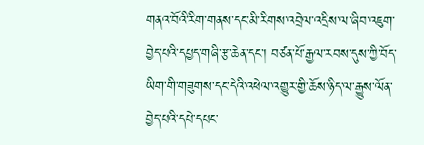གནའ་བོའི་རིག་གནས་དང་མི་རིགས་འབྲེལ་འདྲིས་ལ་ཞིབ་འཇུག་བྱེད་པའི་དཔྱད་གཞི་རྩ་ཆེན་དང་། བཙན་པོ་རྒྱལ་རབས་དུས་ཀྱི་བོད་ཡིག་གི་གཟུགས་དང་དེའི་འཕེལ་འགྱུར་གྱི་ཆོས་ཉིད་ལ་རྒྱུས་ལོན་བྱེད་པའི་དཔེ་དཔང་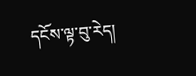དངོས་ལྟ་བུ་རེད།